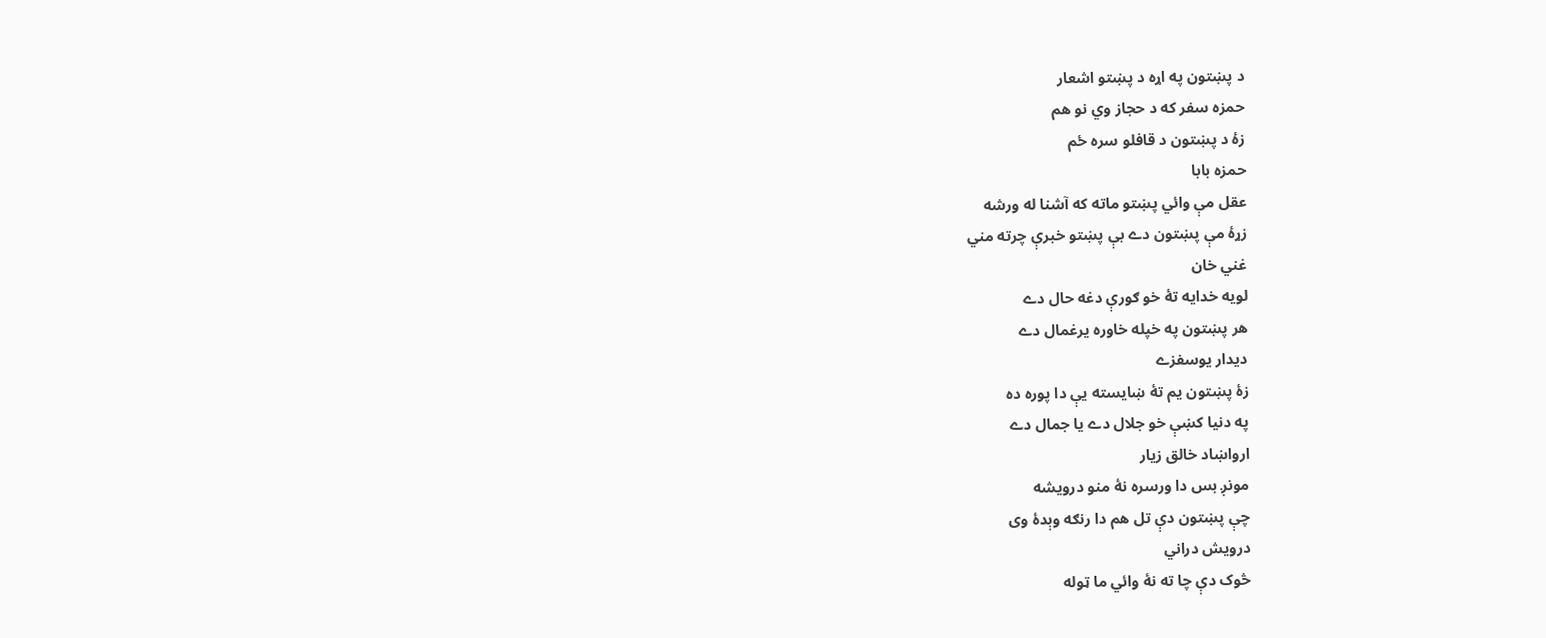د پښتون په اړه د پښتو اشعار
حمزه سفر که د حجاز وي نو هم
زۀ د پښتون د قافلو سره ځم
حمزه بابا
عقل مې وائي پښتو ماته که آشنا له ورشه
زړۀ مې پښتون دے بې پښتو خبرې چرته مني
غني خان
لويه خدايه تۀ خو ګورې دغه حال دے
هر پښتون په خپله خاوره یرغمال دے
ديدار یوسفزے
زۀ پښتون یم تۀ ښايسته يې دا پوره ده
په دنیا کښې خو جلال دے یا جمال دے
ارواښاد خالق زیار
مونږ بس دا ورسره نۀ منو درویشه
چې پښتون دې تل هم دا رنګه وېدۀ وی
درويش دراني
څوک دې چا ته نۀ وائي ما ټوله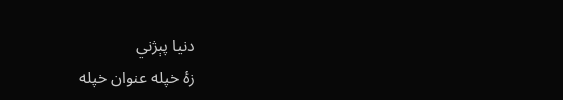دنیا پېژني
زۀ خپله عنوان خپله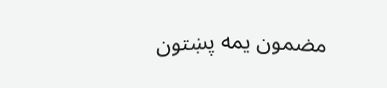مضمون يمه پښتون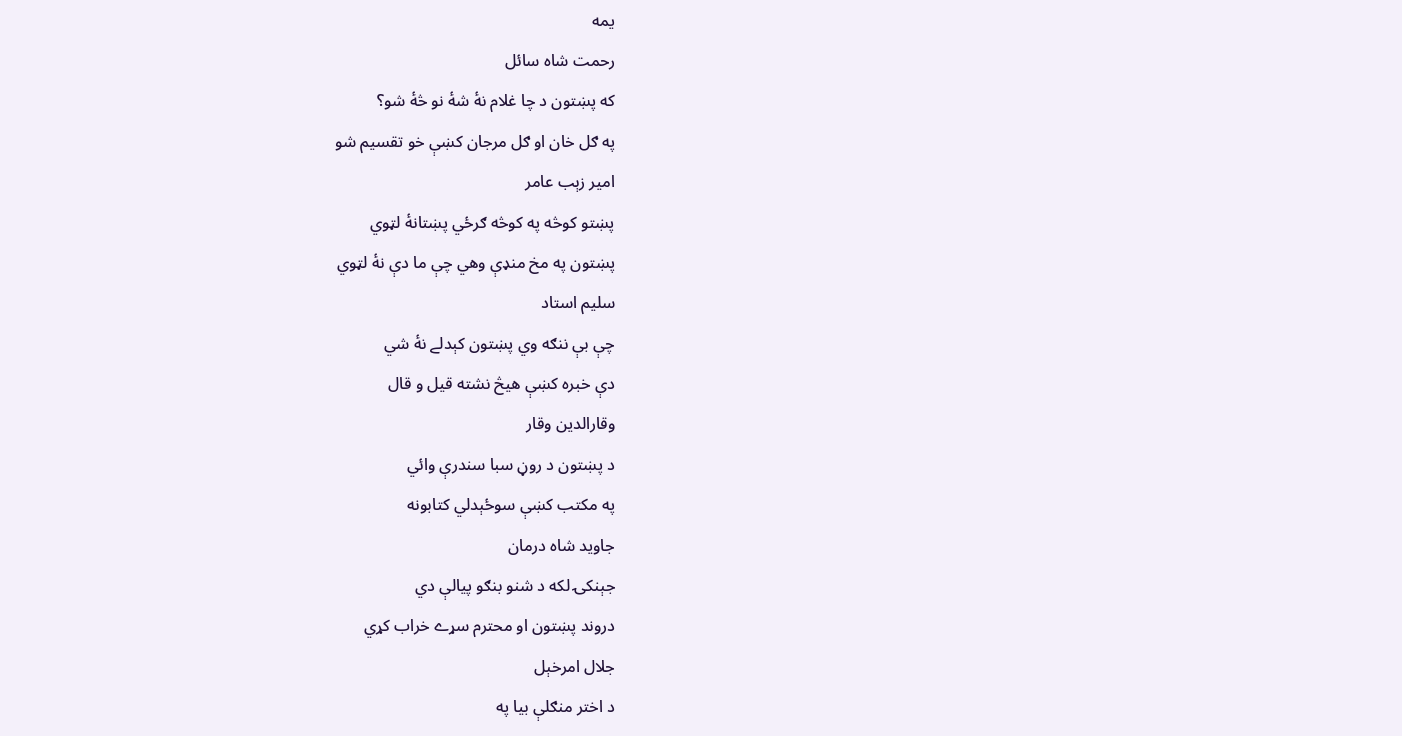یمه
رحمت شاه سائل
که پښتون د چا غلام نۀ شۀ نو څۀ شو؟
په ګل خان او ګل مرجان کښې خو تقسیم شو
امير زېب عامر
پښتو کوڅه په کوڅه ګرځي پښتانۀ لټوي
پښتون په مخ منډې وهي چې ما دې نۀ لټوي
سلیم استاد
چې بې ننګه وي پښتون کېدلے نۀ شي
دې خبره کښې هيڅ نشته قیل و قال
وقارالدين وقار
د پښتون د روڼ سبا سندرې وائي
په مکتب کښې سوځېدلي کتابونه
جاوید شاه درمان
جېنکۍ لکه د شنو بنګو پيالې دي
دروند پښتون او محترم سړے خراب کړي
جلال امرخېل
د اختر منګلې بیا په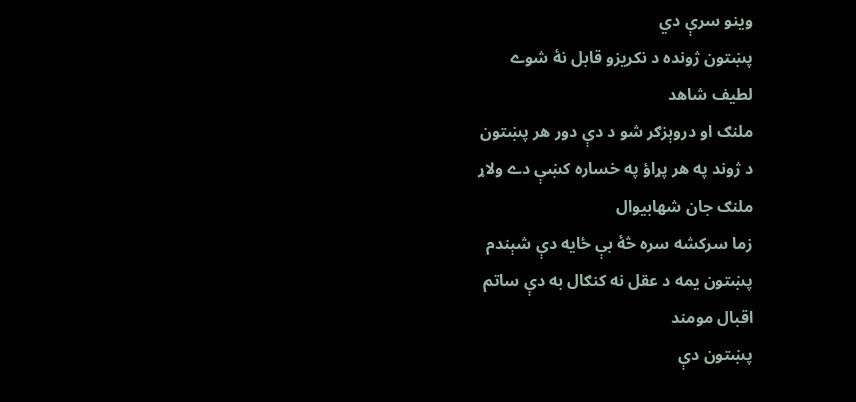وينو سرې دي
پښتون ژونده د نکريزو قابل نۀ شوے
لطیف شاهد
ملنګ او دروېزګر شو د دې دور هر پښتون
د ژوند په هر پړاؤ په خساره کښې دے ولاړ
ملنګ جان شهابيوال
زما سرکشه سره څۀ بې ځایه دې شېندم
پښتون يمه د عقل نه کنګال به دې ساتم
اقبال مومند
پښتون دې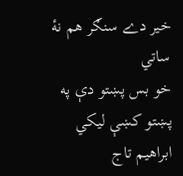خير دے سنګر هم نۀ ساتي
خو بس پښتو دې په پښتو کښې ليکي
ابراهیم تاج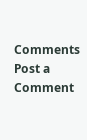Comments
Post a Comment